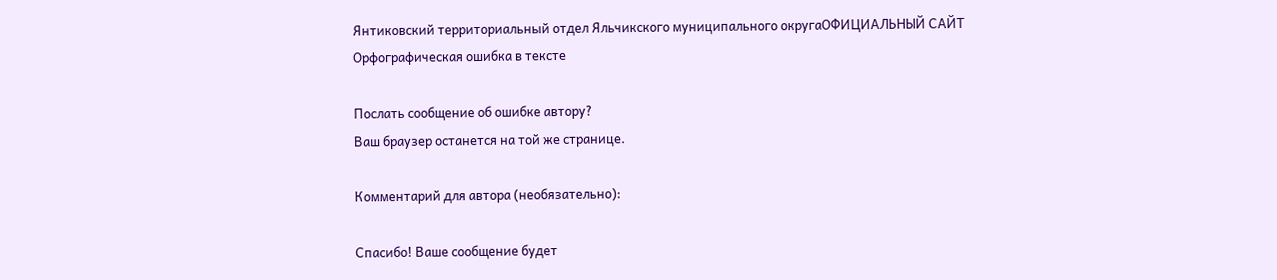Янтиковский территориальный отдел Яльчикского муниципального округаОФИЦИАЛЬНЫЙ САЙТ
Орфографическая ошибка в тексте

Послать сообщение об ошибке автору?
Ваш браузер останется на той же странице.

Комментарий для автора (необязательно):

Спасибо! Ваше сообщение будет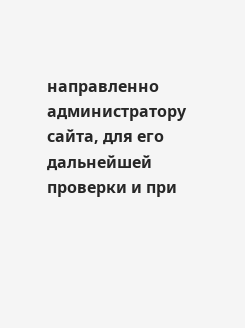направленно администратору сайта, для его дальнейшей проверки и при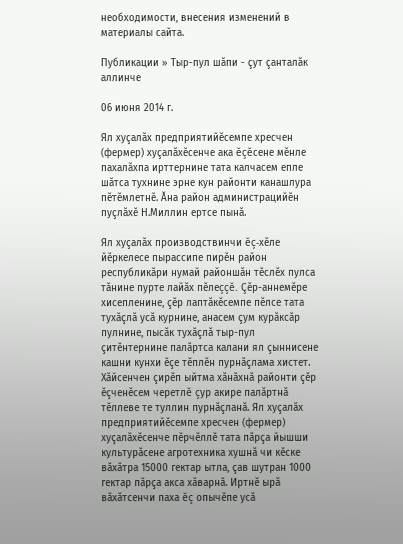необходимости, внесения изменений в материалы сайта.

Публикации » Тыр-пул шăпи - çут çанталăк аллинче

06 июня 2014 г.

Ял хуçалăх предприятийĕсемпе хресчен (фермер) хуçалăхĕсенче ака ĕçĕсене мĕнле пахалăхпа ирттернине тата калчасем епле шăтса тухнине эрне кун районти канашлура пĕтĕмлетнĕ. Ăна район администрацийĕн пуçлăхĕ Н.Миллин ертсе пынă.

Ял хуçалăх производствинчи ĕç-хĕле йĕркелесе пырассипе пирĕн район республикăри нумай районшăн тĕслĕх пулса тăнине пурте лайăх пĕлеççĕ. Çĕр-аннемĕре хисепленине, çĕр лаптăкĕсемпе пĕлсе тата тухăçлă усă курнине, анасем çум курăксăр пулнине, пысăк тухăçлă тыр-пул çитĕнтернине палăртса калани ял çыннисене кашни кунхи ĕçе тĕплĕн пурнăçлама хистет. Хăйсенчен çирĕп ыйтма хăнăхнă районти çĕр ĕçченĕсем черетлĕ çур акире палăртнă тĕллеве те туллин пурнăçланă. Ял хуçалăх предприятийĕсемпе хресчен (фермер) хуçалăхĕсенче пĕрчĕллĕ тата пăрçа йышши культурăсене агротехника хушнă чи кĕске вăхăтра 15000 гектар ытла, çав шутран 1000 гектар пăрçа акса хăварнă. Иртнĕ ырă вăхăтсенчи паха ĕç опычĕпе усă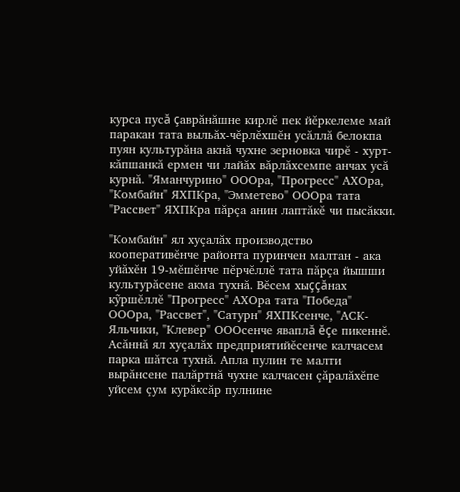курса пусă çаврăнăшне кирлĕ пек йĕркелеме май паракан тата выльăх-чĕрлĕхшĕн усăллă белокпа пуян культурăна акнă чухне зерновка чирĕ - хурт-кăпшанкă ермен чи лайăх вăрлăхсемпе анчах усă курнă. "Яманчурино" ОООра, "Прогресс" АХОра, "Комбайн" ЯХПКра, "Эмметево" ОООра тата "Рассвет" ЯХПКра пăрçа анин лаптăкĕ чи пысăкки.

"Комбайн" ял хуçалăх производство кооперативĕнче районта пуринчен малтан - ака уйăхĕн 19-мĕшĕнче пĕрчĕллĕ тата пăрçа йышши культурăсене акма тухнă. Вĕсем хыççăнах кỹршĕллĕ "Прогресс" АХОра тата "Победа" ОООра, "Рассвет", "Сатурн" ЯХПКсенче, "АСК-Яльчики, "Клевер" ОООсенче яваплă ĕçе пикеннĕ. Асăннă ял хуçалăх предприятийĕсенче калчасем парка шăтса тухнă. Апла пулин те малти вырăнсене палăртнă чухне калчасен çăралăхĕпе уйсем çум курăксăр пулнине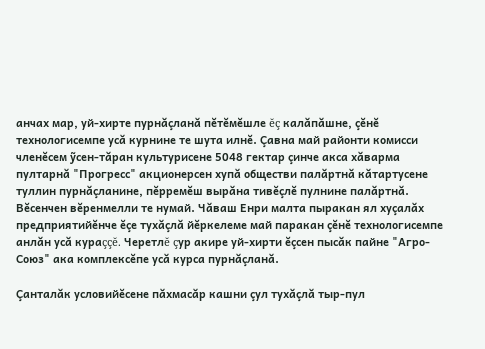анчах мар, уй-хирте пурнăçланă пĕтĕмĕшле ĕç калăпăшне, çĕнĕ технологисемпе усă курнине те шута илнĕ. Çавна май районти комисси членĕсем ỹсен-тăран культурисене 5048 гектар çинче акса хăварма пултарнă "Прогресс" акционерсен хупă обществи палăртнă кăтартусене туллин пурнăçланине, пĕрремĕш вырăна тивĕçлĕ пулнине палăртнă. Вĕсенчен вĕренмелли те нумай. Чăваш Енри малта пыракан ял хуçалăх предприятийĕнче ĕçе тухăçлă йĕркелеме май паракан çĕнĕ технологисемпе анлăн усă кураççĕ. Черетлĕ çур акире уй-хирти ĕçсен пысăк пайне "Агро-Союз" ака комплексĕпе усă курса пурнăçланă.

Çанталăк условийĕсене пăхмасăр кашни çул тухăçлă тыр-пул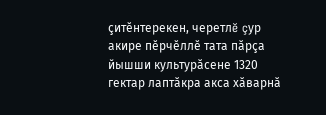çитĕнтерекен, черетлĕ çур акире пĕрчĕллĕ тата пăрçа йышши культурăсене 1320 гектар лаптăкра акса хăварнă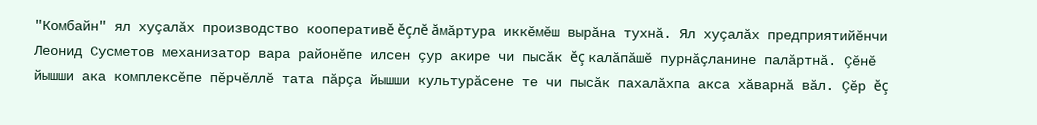"Комбайн" ял хуçалăх производство кооперативĕ ĕçлĕ ăмăртура иккĕмĕш вырăна тухнă. Ял хуçалăх предприятийĕнчи Леонид Сусметов механизатор вара районĕпе илсен çур акире чи пысăк ĕç калăпăшĕ пурнăçланине палăртнă. Çĕнĕ йышши ака комплексĕпе пĕрчĕллĕ тата пăрçа йышши культурăсене те чи пысăк пахалăхпа акса хăварнă вăл. Çĕр ĕç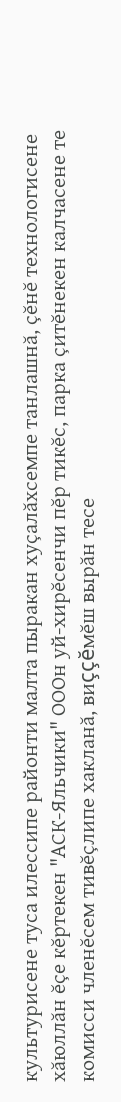культурисене туса илессипе районти малта пыракан хуçалăхсемпе танлашнă, çĕнĕ технологисене хăюллăн ĕçе кĕртекен "АСК-Яльчики" ОООн уй-хирĕсенчи пĕр тикĕс, парка çитĕнекен калчасене те комисси членĕсем тивĕçлипе хакланă, виççĕмĕш вырăн тесе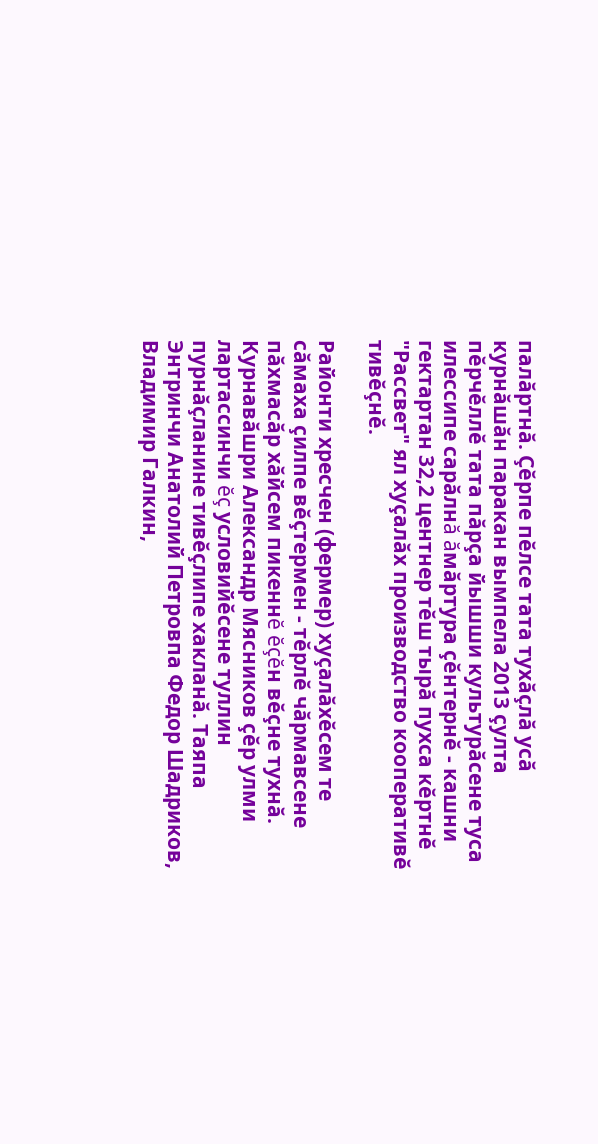палăртнă. Çĕрпе пĕлсе тата тухăçлă усă курнăшăн паракан вымпела 2013 çулта пĕрчĕллĕ тата пăрçа йышши культурăсене туса илессипе сарăлнă ăмăртура çĕнтернĕ - кашни гектартан 32,2 центнер тĕш тырă пухса кĕртнĕ "Рассвет" ял хуçалăх производство кооперативĕ тивĕçнĕ.

Районти хресчен (фермер) хуçалăхĕсем те сăмаха çилпе вĕçтермен - тĕрлĕ чăрмавсене пăхмасăр хăйсем пикеннĕ ĕçĕн вĕçне тухнă. Курнавăшри Александр Мясников çĕр улми лартассинчи ĕç условийĕсене туллин пурнăçланине тивĕçлипе хакланă. Таяпа Энтринчи Анатолий Петровпа Федор Шадриков, Владимир Галкин,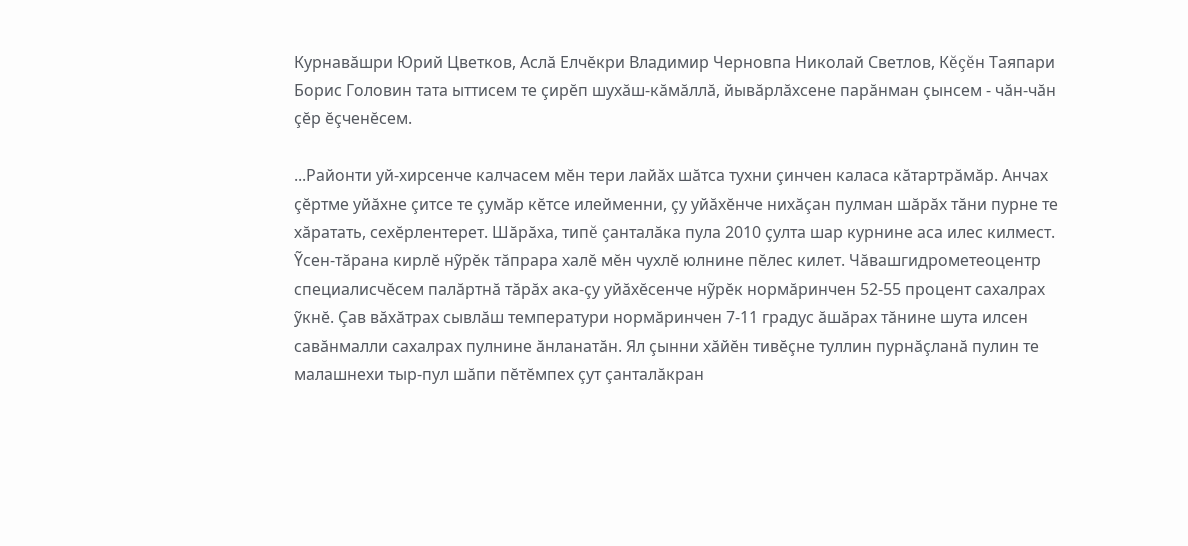Курнавăшри Юрий Цветков, Аслă Елчĕкри Владимир Черновпа Николай Светлов, Кĕçĕн Таяпари Борис Головин тата ыттисем те çирĕп шухăш-кăмăллă, йывăрлăхсене парăнман çынсем - чăн-чăн çĕр ĕçченĕсем.

...Районти уй-хирсенче калчасем мĕн тери лайăх шăтса тухни çинчен каласа кăтартрăмăр. Анчах çĕртме уйăхне çитсе те çумăр кĕтсе илейменни, çу уйăхĕнче нихăçан пулман шăрăх тăни пурне те хăратать, сехĕрлентерет. Шăрăха, типĕ çанталăка пула 2010 çулта шар курнине аса илес килмест. Ỹсен-тăрана кирлĕ нỹрĕк тăпрара халĕ мĕн чухлĕ юлнине пĕлес килет. Чăвашгидрометеоцентр специалисчĕсем палăртнă тăрăх ака-çу уйăхĕсенче нỹрĕк нормăринчен 52-55 процент сахалрах ỹкнĕ. Çав вăхăтрах сывлăш температури нормăринчен 7-11 градус ăшăрах тăнине шута илсен савăнмалли сахалрах пулнине ăнланатăн. Ял çынни хăйĕн тивĕçне туллин пурнăçланă пулин те малашнехи тыр-пул шăпи пĕтĕмпех çут çанталăкран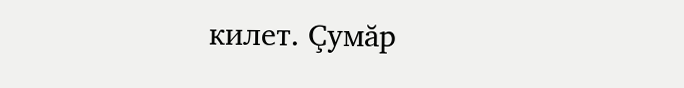килет. Çумăр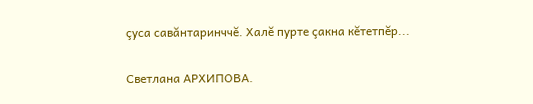çуса савăнтаринччĕ. Халĕ пурте çакна кĕтетпĕр...

Светлана АРХИПОВА.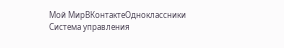Мой МирВКонтактеОдноклассники
Система управления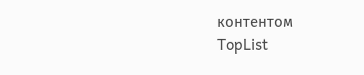контентом
TopList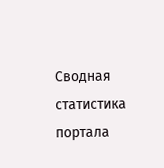Сводная статистика портала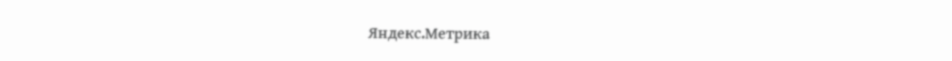Яндекс.Метрика